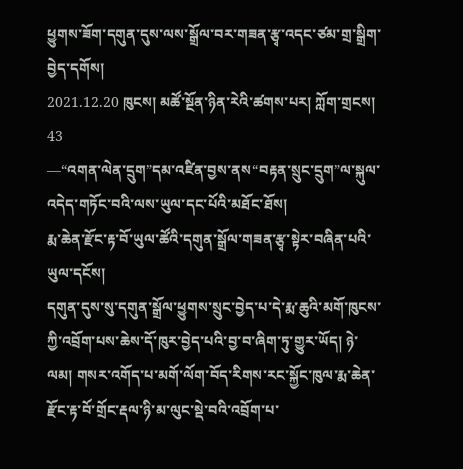ཕྱུགས་ཟོག་དགུན་དུས་ལས་སྒྲོལ་བར་གཟན་རྩྭ་འདང་ཙམ་གྲ་སྒྲིག་བྱེད་དགོས།
2021.12.20 ཁུངས། མཚོ་སྔོན་ཉིན་རེའི་ཚགས་པར། ཀློག་གྲངས། 43
—“འགན་ལེན་དྲུག”དམ་འཛིན་བྱས་ནས“བརྟན་སྲུང་དྲུག”ལ་སྐུལ་འདེད་གཏོང་བའི་ལས་ཡུལ་དང་པོའི་མཐོང་ཐོས།
རྨ་ཆེན་རྫོང་རྟ་བོ་ཡུལ་ཚོའི་དགུན་སྒྲོལ་གཟན་རྩྭ་སྟེར་བཞིན་པའི་ཡུལ་དངོས།
དགུན་དུས་སུ་དགུན་སྒྲོལ་ཕྱུགས་སྲུང་བྱེད་པ་དེ་རྨ་ཆུའི་མགོ་ཁུངས་ཀྱི་འབྲོག་པས་ཆེས་དོ་ཁུར་བྱེད་པའི་བྱ་བ་ཞིག་ཏུ་གྱུར་ཡོད། ཉེ་ལམ། གསར་འགོད་པ་མགོ་ལོག་བོད་རིགས་རང་སྐྱོང་ཁུལ་རྨ་ཆེན་རྫོང་རྟ་བོ་གྲོང་རྡལ་ཉི་མ་ལུང་སྡེ་བའི་འབྲོག་པ་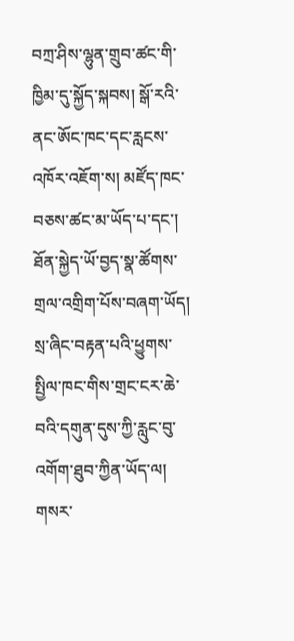བཀྲ་ཤིས་ལྷུན་གྲུབ་ཚང་གི་ཁྱིམ་དུ་སྐྱོད་སྐབས། སྒོ་རའི་ནང་ཨོང་ཁང་དང་རླངས་འཁོར་འཇོག་ས། མཛོད་ཁང་བཅས་ཚང་མ་ཡོད་པ་དང་། ཐོན་སྐྱེད་ཡོ་བྱད་སྣ་ཚོགས་གྲལ་འགྲིག་པོས་བཞག་ཡོད། སྲ་ཞིང་བརྟན་པའི་ཕྱུགས་སྤྱིལ་ཁང་གིས་གྲང་ངར་ཆེ་བའི་དགུན་དུས་ཀྱི་རླུང་བུ་འགོག་ཐུབ་ཀྱིན་ཡོད་ལ། གསར་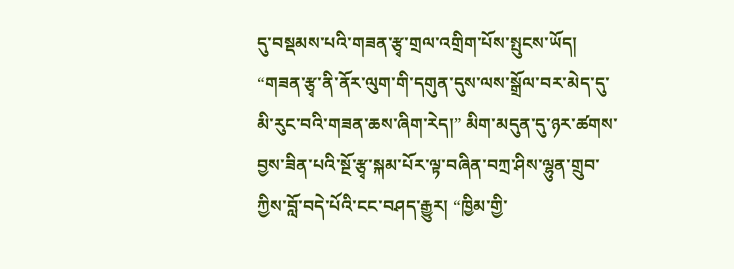དུ་བསྡམས་པའི་གཟན་རྩྭ་གྲལ་འགྲིག་པོས་སྤུངས་ཡོད།
“གཟན་རྩྭ་ནི་ནོར་ལུག་གི་དགུན་དུས་ལས་སྒྲོལ་བར་མེད་དུ་མི་རུང་བའི་གཟན་ཆས་ཞིག་རེད།” མིག་མདུན་དུ་ཉར་ཚགས་བྱས་ཟིན་པའི་སྔོ་རྩྭ་སྐམ་པོར་ལྟ་བཞིན་བཀྲ་ཤིས་ལྷུན་གྲུབ་ཀྱིས་བློ་བདེ་པོའི་ངང་བཤད་རྒྱུར། “ཁྱིམ་གྱི་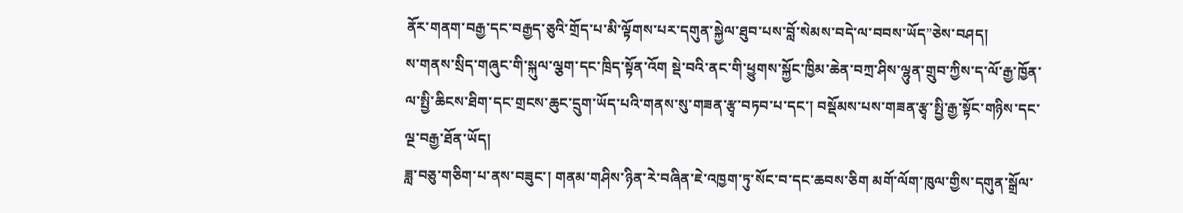ནོར་གནག་བརྒྱ་དང་བརྒྱད་ཅུའི་གྲོད་པ་མི་ལྟོགས་པར་དགུན་སྐྱེལ་ཐུབ་པས་བློ་སེམས་བདེ་ལ་བབས་ཡོད”ཅེས་བཤད།
ས་གནས་སྲིད་གཞུང་གི་སྐུལ་ལྕག་དང་ཁྲིད་སྟོན་འོག སྡེ་བའི་ནང་གི་ཕྱུགས་སྐྱོང་ཁྱིམ་ཆེན་བཀྲ་ཤིས་ལྷུན་གྲུབ་ཀྱིས་ད་ལོ་རྒྱ་ཁྱོན་ལ་སྤྱི་ཆིངས་ཐིག་དང་གྲངས་ཆུང་དྲུག་ཡོད་པའི་གནས་སུ་གཟན་རྩྭ་བཏབ་པ་དང་། བསྡོམས་པས་གཟན་རྩྭ་སྤྱི་རྒྱ་སྟོང་གཉིས་དང་ལྔ་བརྒྱ་ཐོན་ཡོད།
ཟླ་བཅུ་གཅིག་པ་ནས་བཟུང་། གནམ་གཤིས་ཉིན་རེ་བཞིན་ཇེ་འཁྱག་ཏུ་སོང་བ་དང་ཆབས་ཅིག མགོ་ལོག་ཁུལ་གྱིས་དགུན་སྒྲོལ་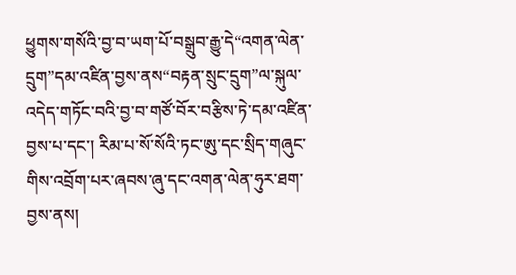ཕྱུགས་གསོའི་བྱ་བ་ཡག་པོ་བསྒྲུབ་རྒྱུ་དེ“འགན་ལེན་དྲུག”དམ་འཛིན་བྱས་ནས“བརྟན་སྲུང་དྲུག”ལ་སྐུལ་འདེད་གཏོང་བའི་བྱ་བ་གཙོ་བོར་བརྩིས་ཏེ་དམ་འཛིན་བྱས་པ་དང་། རིམ་པ་སོ་སོའི་ཏང་ཨུ་དང་སྲིད་གཞུང་གིས་འབྲོག་པར་ཞབས་ཞུ་དང་འགན་ལེན་ཧུར་ཐག་བྱས་ནས།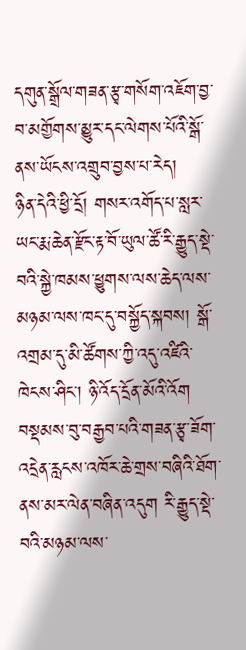དགུན་སྒྲོལ་གཟན་རྩྭ་གསོག་འཇོག་བྱ་བ་མགྱོགས་མྱུར་དང་ལེགས་པོའི་སྒོ་ནས་ཡོངས་འགྲུབ་བྱས་པ་རེད།
ཉིན་དེའི་ཕྱི་དྲོ། གསར་འགོད་པ་སླར་ཡང་རྨ་ཆེན་རྫོང་རྟ་བོ་ཡུལ་ཚོ་རི་རྒྱུད་སྡེ་བའི་སྐྱེ་ཁམས་ཕྱུགས་ལས་ཆེད་ལས་མཉམ་ལས་ཁང་དུ་བསྐྱོད་སྐབས། སྒོ་འགྲམ་དུ་མི་ཚོགས་ཀྱི་འདུ་འཛིའི་ཁེངས་ཤིང་། ཉི་འོད་དྲོན་མོའི་འོག བསྡམས་བུ་བརྒྱབ་པའི་གཟན་རྩྭ་ཟོག་འདྲེན་རླངས་འཁོར་ཆེ་གྲས་བཞིའི་ཐོག་ནས་མར་ལེན་བཞིན་འདུག རི་རྒྱུད་སྡེ་བའི་མཉམ་ལས་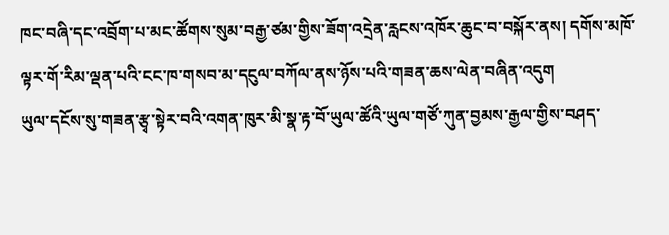ཁང་བཞི་དང་འབྲོག་པ་མང་ཚོགས་སུམ་བརྒྱ་ཙམ་གྱིས་ཟོག་འདྲེན་རླངས་འཁོར་ཆུང་བ་བསྐོར་ནས། དགོས་མཁོ་ལྟར་གོ་རིམ་ལྡན་པའི་ངང་ཁ་གསབ་མ་དངུལ་བཀོལ་ནས་ཉོས་པའི་གཟན་ཆས་ལེན་བཞིན་འདུག
ཡུལ་དངོས་སུ་གཟན་རྩྭ་སྟེར་བའི་འགན་ཁུར་མི་སྣ་རྟ་བོ་ཡུལ་ཚོའི་ཡུལ་གཙོ་ཀུན་བྱམས་རྒྱལ་གྱིས་བཤད་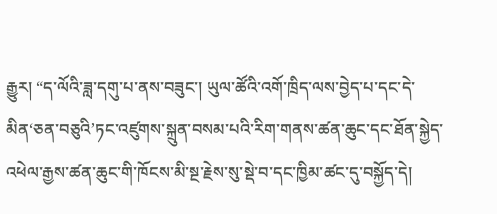རྒྱུར། “ད་ལོའི་ཟླ་དགུ་པ་ནས་བཟུང་། ཡུལ་ཚོའི་འགོ་ཁྲིད་ལས་བྱེད་པ་དང་དེ་མིན‘ཅན་བཅུའི’ཏང་འཛུགས་སྐྲུན་བསམ་པའི་རིག་གནས་ཚན་ཆུང་དང་ཐོན་སྐྱེད་འཕེལ་རྒྱས་ཚན་ཆུང་གི་ཁོངས་མི་སྔ་རྗེས་སུ་སྡེ་བ་དང་ཁྱིམ་ཚང་དུ་བསྐྱོད་དེ།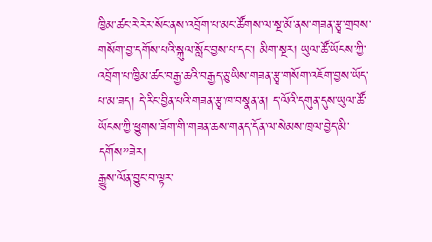ཁྱིམ་ཚང་རེ་རེར་སོང་ནས་འབྲོག་པ་མང་ཚོགས་ལ་སྔ་མོ་ནས་གཟན་རྩྭ་གྲབས་གསོག་བྱ་དགོས་པའི་སྐུལ་སློང་བྱས་པ་དང་། མིག་སྔར། ཡུལ་ཚོ་ཡོངས་ཀྱི་འབྲོག་པ་ཁྱིམ་ཚང་བརྒྱ་ཆའི་བརྒྱད་ཅུ་ཡིས་གཟན་རྩྭ་གསོག་འཇོག་བྱས་ཡོད་པ་མ་ཟད། དེ་རིང་བྱིན་པའི་གཟན་རྩྭ་ཁ་བསྣན་ན། ད་ལོའི་དགུན་དུས་ཡུལ་ཚོ་ཡོངས་ཀྱི་ཕྱུགས་ཟོག་གི་གཟན་ཆས་གནད་དོན་ལ་སེམས་ཁྲལ་བྱེད་མི་དགོས”ཟེར།
རྒྱུས་ལོན་བྱུང་བ་ལྟར་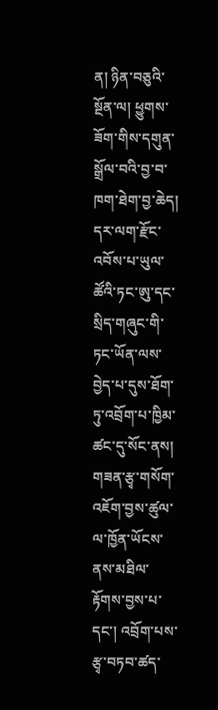ན། ཉིན་བཅུའི་སྔོན་ལ། ཕྱུགས་ཟོག་གིས་དགུན་སྒྲོལ་བའི་བྱ་བ་ཁག་ཐེག་བྱ་ཆེད། དར་ལག་རྫོང་འབོས་པ་ཡུལ་ཚོའི་ཏང་ཨུ་དང་སྲིད་གཞུང་གི་ཏང་ཡོན་ལས་བྱེད་པ་དུས་ཐོག་ཏུ་འབྲོག་པ་ཁྱིམ་ཚང་དུ་སོང་ནས། གཟན་རྩྭ་གསོག་འཇོག་བྱས་ཚུལ་ལ་ཁྱོན་ཡོངས་ནས་མཐིལ་རྟོགས་བྱས་པ་དང་། འབྲོག་པས་རྩྭ་བཏབ་ཚད་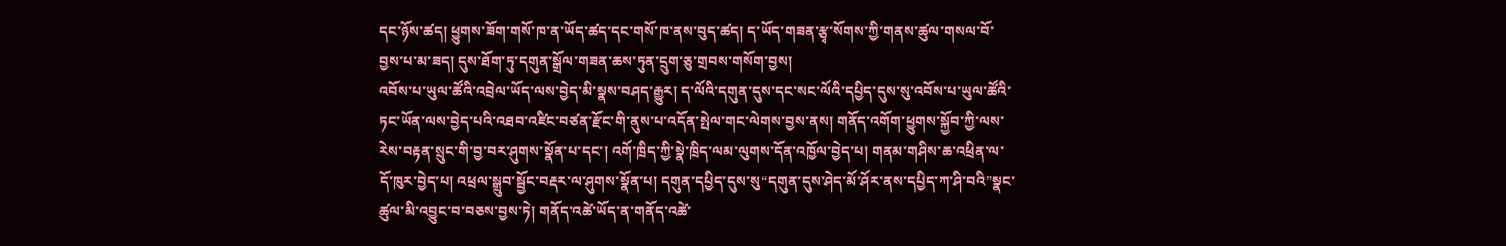དང་ཉོས་ཚད། ཕྱུགས་ཟོག་གསོ་ཁ་ན་ཡོད་ཚད་དང་གསོ་ཁ་ནས་བུད་ཚད། ད་ཡོད་གཟན་རྩྭ་སོགས་ཀྱི་གནས་ཚུལ་གསལ་བོ་བྱས་པ་མ་ཟད། དུས་ཐོག་ཏུ་དགུན་སྒྲོལ་གཟན་ཆས་ཏུན་དྲུག་ཅུ་གྲབས་གསོག་བྱས།
འབོས་པ་ཡུལ་ཚོའི་འབྲེལ་ཡོད་ལས་བྱེད་མི་སྣས་བཤད་རྒྱུར། ད་ལོའི་དགུན་དུས་དང་སང་ལོའི་དཔྱིད་དུས་སུ་འབོས་པ་ཡུལ་ཚོའི་ཏང་ཡོན་ལས་བྱེད་པའི་འཐབ་འཛིང་བཙན་རྫོང་གི་ནུས་པ་འདོན་སྤེལ་གང་ལེགས་བྱས་ནས། གནོད་འགོག་ཕྱུགས་སྐྱོབ་ཀྱི་ལས་རེས་བརྟན་སྲུང་གི་བྱ་བར་ཤུགས་སྣོན་པ་དང་། འགོ་ཁྲིད་ཀྱི་སྣེ་ཁྲིད་ལམ་ལུགས་དོན་འཁྱོལ་བྱེད་པ། གནམ་གཤིས་ཆ་འཕྲིན་ལ་དོ་ཁུར་བྱེད་པ། འཕྲལ་སྒྲུབ་སྦྱོང་བརྡར་ལ་ཤུགས་སྣོན་པ། དགུན་དཔྱིད་དུས་སུ“དགུན་དུས་ཤེད་མོ་ཤོར་ནས་དཔྱིད་ཀ་ཤི་བའི”སྣང་ཚུལ་མི་འབྱུང་བ་བཅས་བྱས་ཏེ། གནོད་འཚེ་ཡོད་ན་གནོད་འཚེ་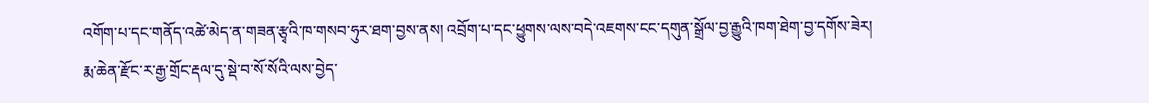འགོག་པ་དང་གནོད་འཚེ་མེད་ན་གཟན་རྩྭའི་ཁ་གསབ་ཧུར་ཐག་བྱས་ནས། འབྲོག་པ་དང་ཕྱུགས་ལས་བདེ་འཇགས་ངང་དགུན་སྒྲོལ་བྱ་རྒྱུའི་ཁག་ཐེག་བྱ་དགོས་ཟེར།
རྨ་ཆེན་རྫོང་ར་རྒྱ་གྲོང་རྡལ་དུ་སྡེ་བ་སོ་སོའི་ལས་བྱེད་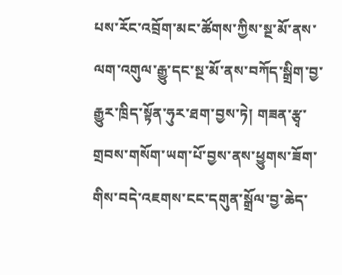པས་རོང་འབྲོག་མང་ཚོགས་ཀྱིས་སྔ་མོ་ནས་ལག་འགུལ་རྒྱུ་དང་སྔ་མོ་ནས་བཀོད་སྒྲིག་བྱ་རྒྱུར་ཁྲིད་སྟོན་ཧུར་ཐག་བྱས་ཏེ། གཟན་རྩྭ་གྲབས་གསོག་ཡག་པོ་བྱས་ནས་ཕྱུགས་ཟོག་གིས་བདེ་འཇགས་ངང་དགུན་སྒྲོལ་བྱ་ཆེད་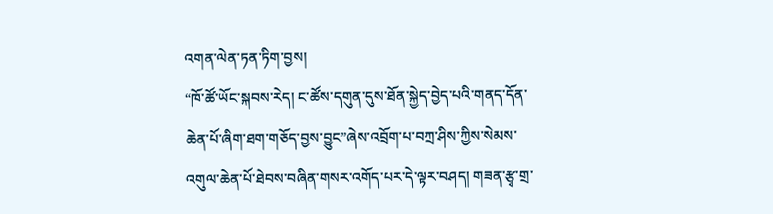འགན་ལེན་ཏན་ཏིག་བྱས།
“ཁོ་ཚོ་ཡོང་སྐབས་རེད། ང་ཚོས་དགུན་དུས་ཐོན་སྐྱེད་བྱེད་པའི་གནད་དོན་ཆེན་པོ་ཞིག་ཐག་གཅོད་བྱས་བྱུང”ཞེས་འབྲོག་པ་བཀྲ་ཤིས་ཀྱིས་སེམས་འགུལ་ཆེན་པོ་ཐེབས་བཞིན་གསར་འགོད་པར་དེ་ལྟར་བཤད། གཟན་རྩྭ་གྲ་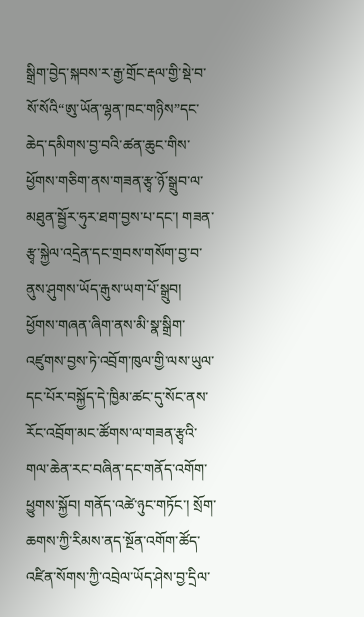སྒྲིག་བྱེད་སྐབས་ར་རྒྱ་གྲོང་རྡལ་གྱི་སྡེ་བ་སོ་སོའི“ཨུ་ཡོན་ལྷན་ཁང་གཉིས”དང་ཆེད་དམིགས་བྱ་བའི་ཚན་ཆུང་གིས་ཕྱོགས་གཅིག་ནས་གཟན་རྩྭ་ཉོ་སྒྲུབ་ལ་མཐུན་སྦྱོར་ཧུར་ཐག་བྱས་པ་དང་། གཟན་རྩྭ་སྐྱེལ་འདྲེན་དང་གྲབས་གསོག་བྱ་བ་ནུས་ཤུགས་ཡོད་རྒུས་ཡག་པོ་སྒྲུབ། ཕྱོགས་གཞན་ཞིག་ནས་མི་སྣ་སྒྲིག་འཛུགས་བྱས་ཏེ་འབྲོག་ཁུལ་གྱི་ལས་ཡུལ་དང་པོར་བསྐྱོད་དེ་ཁྱིམ་ཚང་དུ་སོང་ནས་རོང་འབྲོག་མང་ཚོགས་ལ་གཟན་རྩྭའི་གལ་ཆེན་རང་བཞིན་དང་གནོད་འགོག་ཕྱུགས་སྐྱོབ། གནོད་འཚེ་ཉུང་གཏོང་། སྲོག་ཆགས་ཀྱི་རིམས་ནད་སྔོན་འགོག་ཚོད་འཛིན་སོགས་ཀྱི་འབྲེལ་ཡོད་ཤེས་བྱ་དྲིལ་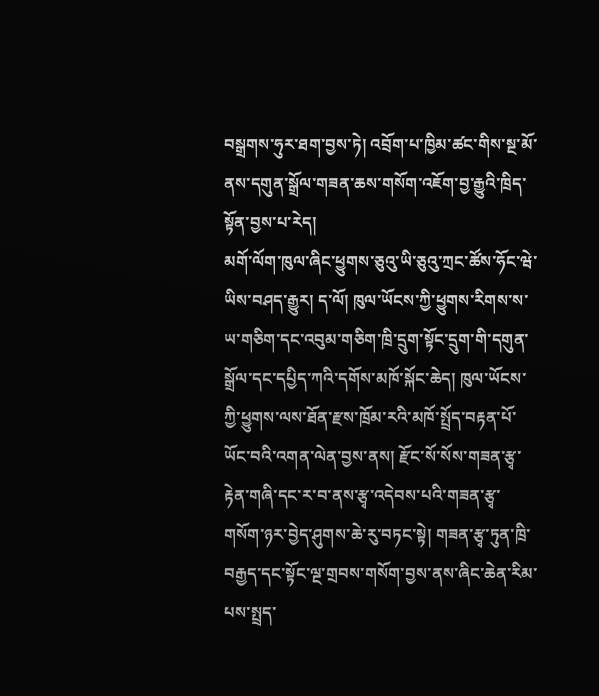བསྒྲགས་ཧུར་ཐག་བྱས་ཏེ། འབྲོག་པ་ཁྱིམ་ཚང་གིས་སྔ་མོ་ནས་དགུན་སྒྲོལ་གཟན་ཆས་གསོག་འཇོག་བྱ་རྒྱུའི་ཁྲིད་སྟོན་བྱས་པ་རེད།
མགོ་ལོག་ཁུལ་ཞིང་ཕྱུགས་ཅུའུ་ཡི་ཅུའུ་ཀྲང་ཚོས་ཧོང་ཝེ་ཡིས་བཤད་རྒྱུར། ད་ལོ། ཁུལ་ཡོངས་ཀྱི་ཕྱུགས་རིགས་ས་ཡ་གཅིག་དང་འབུམ་གཅིག་ཁྲི་དྲུག་སྟོང་དྲུག་གི་དགུན་སྒྲོལ་དང་དཔྱིད་ཀའི་དགོས་མཁོ་སྐོང་ཆེད། ཁུལ་ཡོངས་ཀྱི་ཕྱུགས་ལས་ཐོན་རྫས་ཁྲོམ་རའི་མཁོ་སྤྲོད་བརྟན་པོ་ཡོང་བའི་འགན་ལེན་བྱས་ནས། རྫོང་སོ་སོས་གཟན་རྩྭ་རྟེན་གཞི་དང་ར་བ་ནས་རྩྭ་འདེབས་པའི་གཟན་རྩྭ་གསོག་ཉར་བྱེད་ཤུགས་ཆེ་རུ་བཏང་སྟེ། གཟན་རྩྭ་ཏུན་ཁྲི་བརྒྱད་དང་སྟོང་ལྔ་གྲབས་གསོག་བྱས་ནས་ཞིང་ཆེན་རིམ་པས་སྤྲད་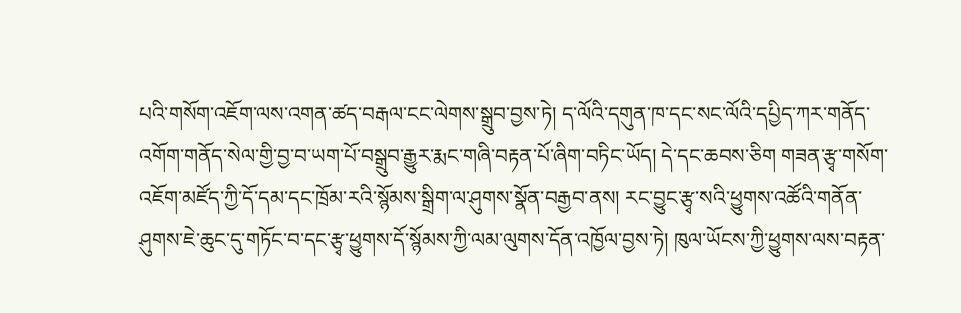པའི་གསོག་འཇོག་ལས་འགན་ཚད་བརྒལ་ངང་ལེགས་སྒྲུབ་བྱས་ཏེ། ད་ལོའི་དགུན་ཁ་དང་སང་ལོའི་དཔྱིད་ཀར་གནོད་འགོག་གནོད་སེལ་གྱི་བྱ་བ་ཡག་པོ་བསྒྲུབ་རྒྱུར་རྨང་གཞི་བརྟན་པོ་ཞིག་བཏིང་ཡོད། དེ་དང་ཆབས་ཅིག གཟན་རྩྭ་གསོག་འཇོག་མཛོད་ཀྱི་དོ་དམ་དང་ཁྲོམ་རའི་སྙོམས་སྒྲིག་ལ་ཤུགས་སྣོན་བརྒྱབ་ནས། རང་བྱུང་རྩྭ་སའི་ཕྱུགས་འཚོའི་གནོན་ཤུགས་ཇེ་ཆུང་དུ་གཏོང་བ་དང་རྩྭ་ཕྱུགས་དོ་སྙོམས་ཀྱི་ལམ་ལུགས་དོན་འཁྱོལ་བྱས་ཏེ། ཁུལ་ཡོངས་ཀྱི་ཕྱུགས་ལས་བརྟན་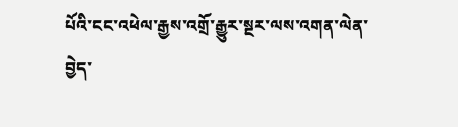པོའི་ངང་འཕེལ་རྒྱས་འགྲོ་རྒྱུར་སྔར་ལས་འགན་ལེན་བྱེད་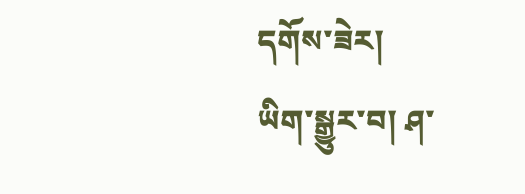དགོས་ཟེར།
ཡིག་སྒྱུར་བ། ཤ་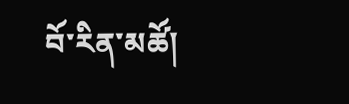བོ་རིན་མཚོ།